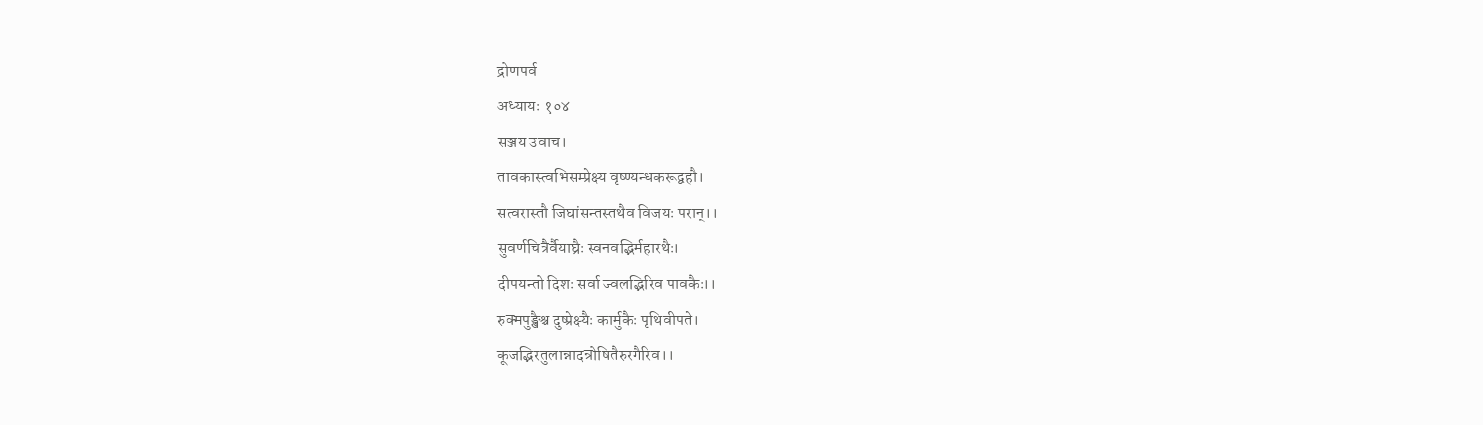द्रोणपर्व
अध्यायः १०४
सञ्जय उवाच।
तावकास्त्वभिसम्प्रेक्ष्य वृष्ण्यन्धकरूद्वहौ।
सत्वरास्तौ जिघांसन्तस्तथैव विजयः परान्।।
सुवर्णचित्रैर्वैयाघ्रैः स्वनवद्भिर्महारथैः।
दीपयन्तो दिशः सर्वा ज्वलद्भिरिव पावकैः।।
रुक्मपुङ्खैश्च दुष्प्रेक्ष्यैः कार्मुकैः पृथिवीपते।
कूजद्भिरतुलान्नादन्रोषितैरुरगैरिव।।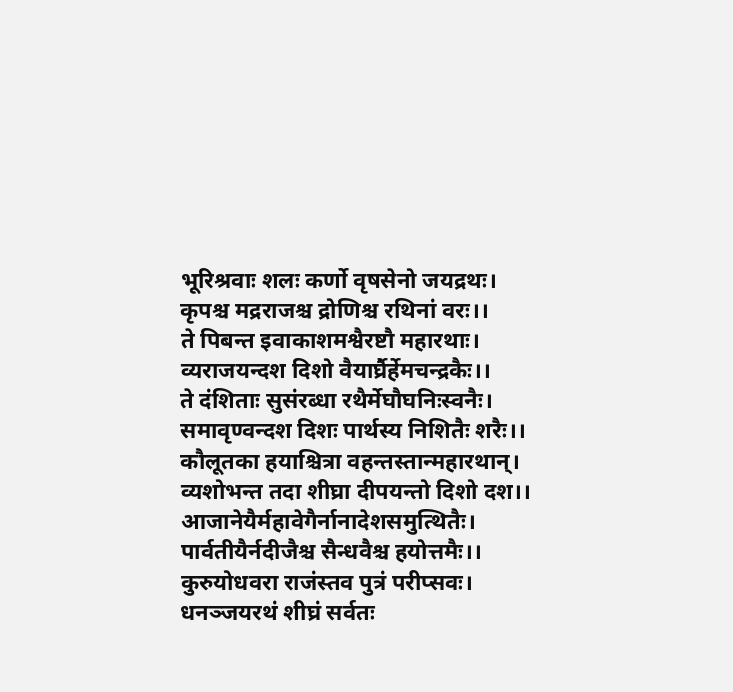भूरिश्रवाः शलः कर्णो वृषसेनो जयद्रथः।
कृपश्च मद्रराजश्च द्रोणिश्च रथिनां वरः।।
ते पिबन्त इवाकाशमश्वैरष्टौ महारथाः।
व्यराजयन्दश दिशो वैयार्घ्रैर्हेमचन्द्रकैः।।
ते दंशिताः सुसंरब्धा रथैर्मेघौघनिःस्वनैः।
समावृण्वन्दश दिशः पार्थस्य निशितैः शरैः।।
कौलूतका हयाश्चित्रा वहन्तस्तान्महारथान्।
व्यशोभन्त तदा शीघ्रा दीपयन्तो दिशो दश।।
आजानेयैर्महावेगैर्नानादेशसमुत्थितैः।
पार्वतीयैर्नदीजैश्च सैन्धवैश्च हयोत्तमैः।।
कुरुयोधवरा राजंस्तव पुत्रं परीप्सवः।
धनञ्जयरथं शीघ्रं सर्वतः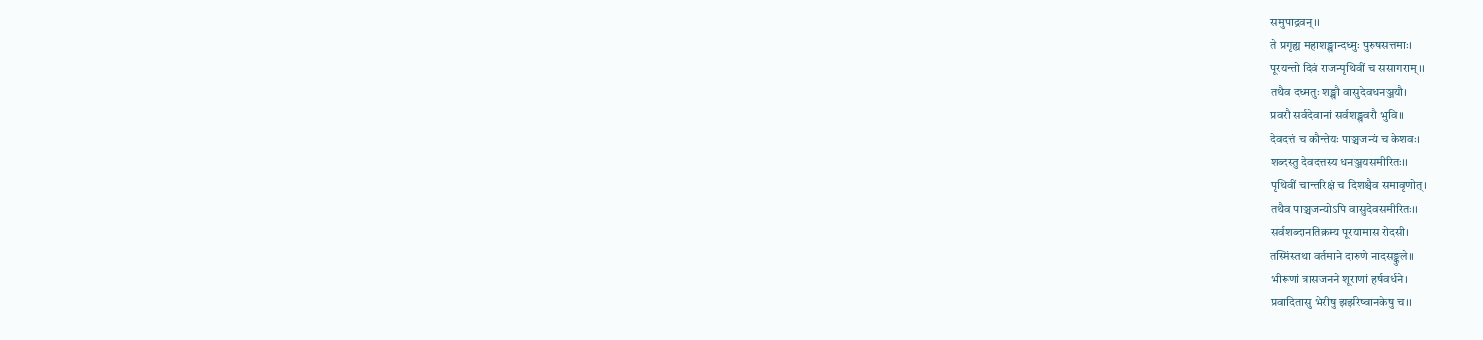समुपाद्रवन्।।
ते प्रगृह्य महाशङ्खान्दध्मुः पुरुषसत्तमाः।
पूरयन्तो दिवं राजन्पृथिवीं च ससागराम्।।
तथैव दध्मतुः शङ्खौ वासुदेवधनञ्जयौ।
प्रवरौ सर्वदेवानां सर्वशङ्खवरौ भुवि।।
देवदत्तं च कौन्तेयः पाञ्चजन्यं च केशवः।
शब्दस्तु देवदत्तस्य धनञ्जयसमीरितः।।
पृथिवीं चान्तरिक्षं च दिशश्चैव समावृणोत्।
तथैव पाञ्चजन्योऽपि वासुदेवसमीरितः।।
सर्वशब्दानतिक्रम्य पूरयामास रोदसी।
तस्मिंस्तथा वर्तमाने दारुणे नादसङ्कुले।।
भीरूणां त्रासजनने शूराणां हर्षवर्धने।
प्रवादितासु भेरीषु झर्झरेष्वानकेषु च।।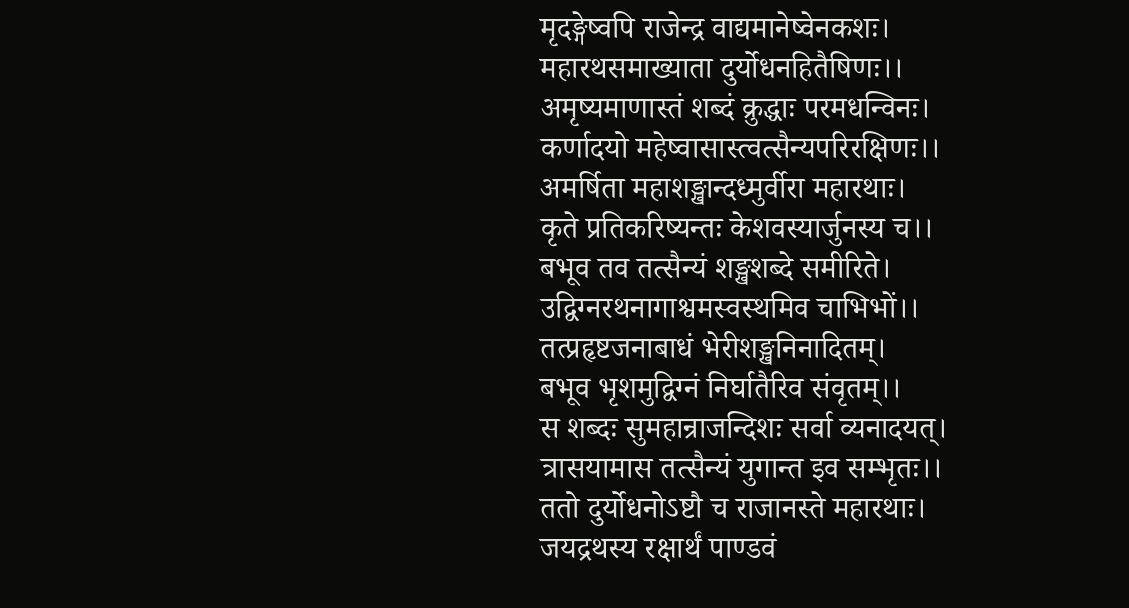मृदङ्गेष्वपि राजेन्द्र वाद्यमानेष्वेनकशः।
महारथसमाख्याता दुर्योधनहितैषिणः।।
अमृष्यमाणास्तं शब्दं क्रुद्धाः परमधन्विनः।
कर्णादयो महेष्वासास्त्वत्सैन्यपरिरक्षिणः।।
अमर्षिता महाशङ्खान्दध्मुर्वीरा महारथाः।
कृते प्रतिकरिष्यन्तः केशवस्यार्जुनस्य च।।
बभूव तव तत्सैन्यं शङ्खशब्दे समीरिते।
उद्विग्नरथनागाश्वमस्वस्थमिव चाभिभों।।
तत्प्रहृष्टजनाबाधं भेरीशङ्खनिनादितम्।
बभूव भृशमुद्विग्नं निर्घातैरिव संवृतम्।।
स शब्दः सुमहान्राजन्दिशः सर्वा व्यनादयत्।
त्रासयामास तत्सैन्यं युगान्त इव सम्भृतः।।
ततो दुर्योधनोऽष्टौ च राजानस्ते महारथाः।
जयद्रथस्य रक्षार्थं पाण्डवं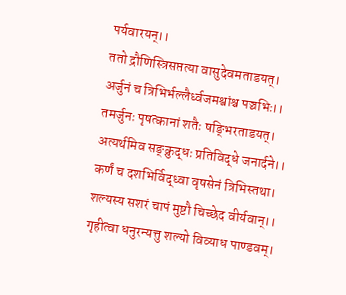पर्यवारयन्।।
ततो द्रौणिस्त्रिसप्तत्या वासुदेवमताडयत्।
अर्जुनं च त्रिभिर्भल्लैर्ध्वजमश्वांश्च पञ्चभिः।।
तमर्जुनः पृषत्कानां शतैः षङ्भिरताडयत्।
अत्यर्थमिव सङ्क्रुद्धः प्रतिविद्धे जनार्दने।।
कर्णं च दशभिर्विद्ध्वा वृषसेनं त्रिभिस्तथा।
शल्यस्य सशरं चापं मुष्टौ चिच्छेद वीर्यवान्।।
गृहीत्वा धनुरन्यत्तु शल्यो विव्याध पाण्डवम्।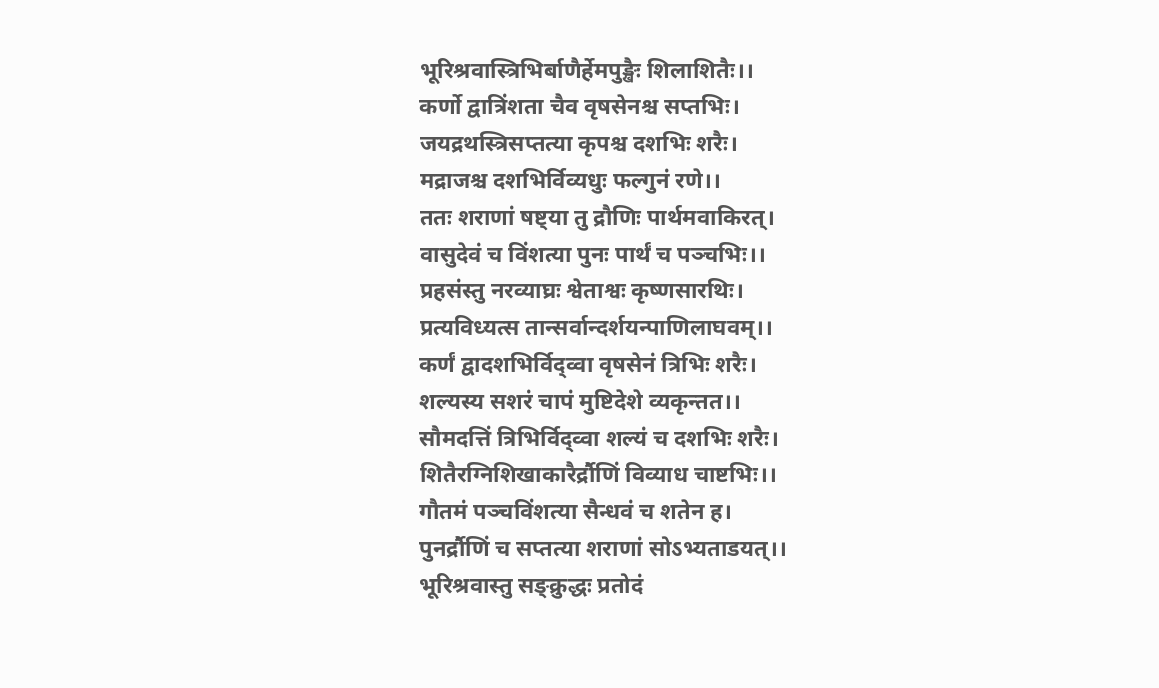भूरिश्रवास्त्रिभिर्बाणैर्हेमपुङ्खैः शिलाशितैः।।
कर्णो द्वात्रिंशता चैव वृषसेनश्च सप्तभिः।
जयद्रथस्त्रिसप्तत्या कृपश्च दशभिः शरैः।
मद्राजश्च दशभिर्विव्यधुः फल्गुनं रणे।।
ततः शराणां षष्ट्या तु द्रौणिः पार्थमवाकिरत्।
वासुदेवं च विंशत्या पुनः पार्थं च पञ्चभिः।।
प्रहसंस्तु नरव्याघ्रः श्वेताश्वः कृष्णसारथिः।
प्रत्यविध्यत्स तान्सर्वान्दर्शयन्पाणिलाघवम्।।
कर्णं द्वादशभिर्विद्व्वा वृषसेनं त्रिभिः शरैः।
शल्यस्य सशरं चापं मुष्टिदेशे व्यकृन्तत।।
सौमदत्तिं त्रिभिर्विद्व्वा शल्यं च दशभिः शरैः।
शितैरग्निशिखाकारैर्द्रौणिं विव्याध चाष्टभिः।।
गौतमं पञ्चविंशत्या सैन्धवं च शतेन ह।
पुनर्द्रौणिं च सप्तत्या शराणां सोऽभ्यताडयत्।।
भूरिश्रवास्तु सङ्क्रुद्धः प्रतोदं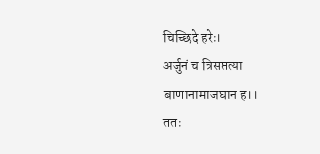चिच्छिदे हरेः।
अर्जुनं च त्रिसप्तत्या बाणानामाजघान ह।।
ततः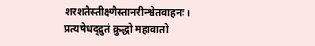शरशतैस्तीक्ष्णैस्तानरीन्श्वेतवाहनः।
प्रत्यषेधद्द्रुतं क्रुद्धो महावातो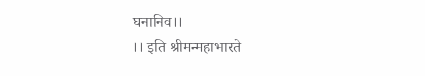घनानिव।।
।। इति श्रीमन्महाभारते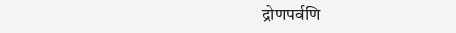द्रोणपर्वणि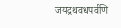जयद्रथवधपर्वणि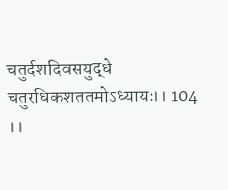चतुर्दशदिवसयुद्धे चतुरधिकशततमोऽध्यायः।। 104 ।।